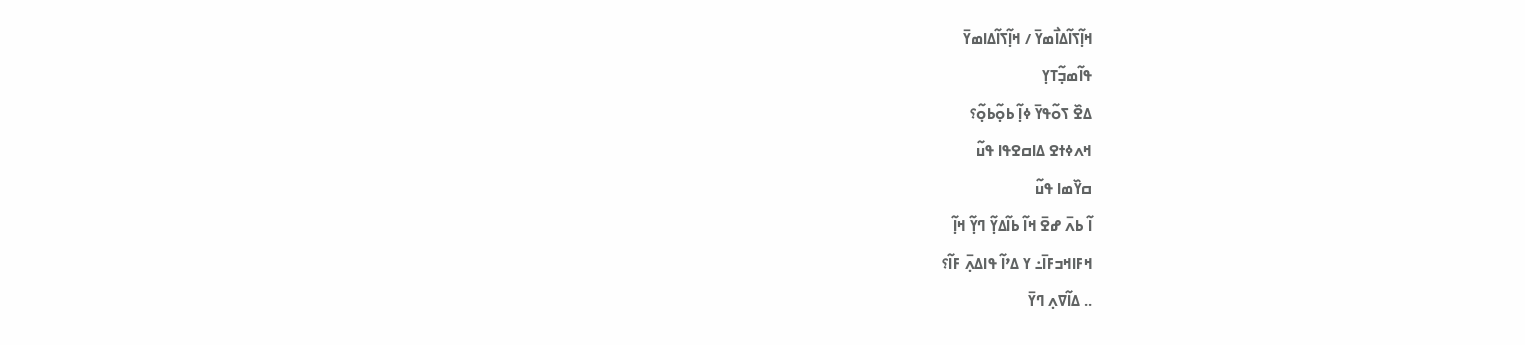ߞߊ߲߬ߖߊ߬ߡߊ߯ߘߌ߫ / ߞߊ߲߬ߖߊ߬ߡߊߘߌ߫
ߟߊ߬ߘߏ߲߬ߠߌ߲
ߡߐ߰ ߖߋ߬ߟߌ߫ ߦߊ߲߬ ߕߋ߲߬ߕߋ߲߬؟
ߞߍߦߙߐ ߡߊߛߐߟߊ ߟߎ߬
ߛߌ߰ߘߊ ߟߎ߬
ߊ߬ ߕߍ߫ ߝߐ߫ ߞߊ߬ ߕߊ߬ߡߌ߲߬ ߣߌ߲߬ ߞߊ߲߬
ߞߓߊߞߏߓߊ߫߸ ߌ ߡߴߊ߬ ߟߊߡߍ߲߫ ߓߊ߬؟
.. ߡߊ߬ߜߍ߲ ߣߌ߫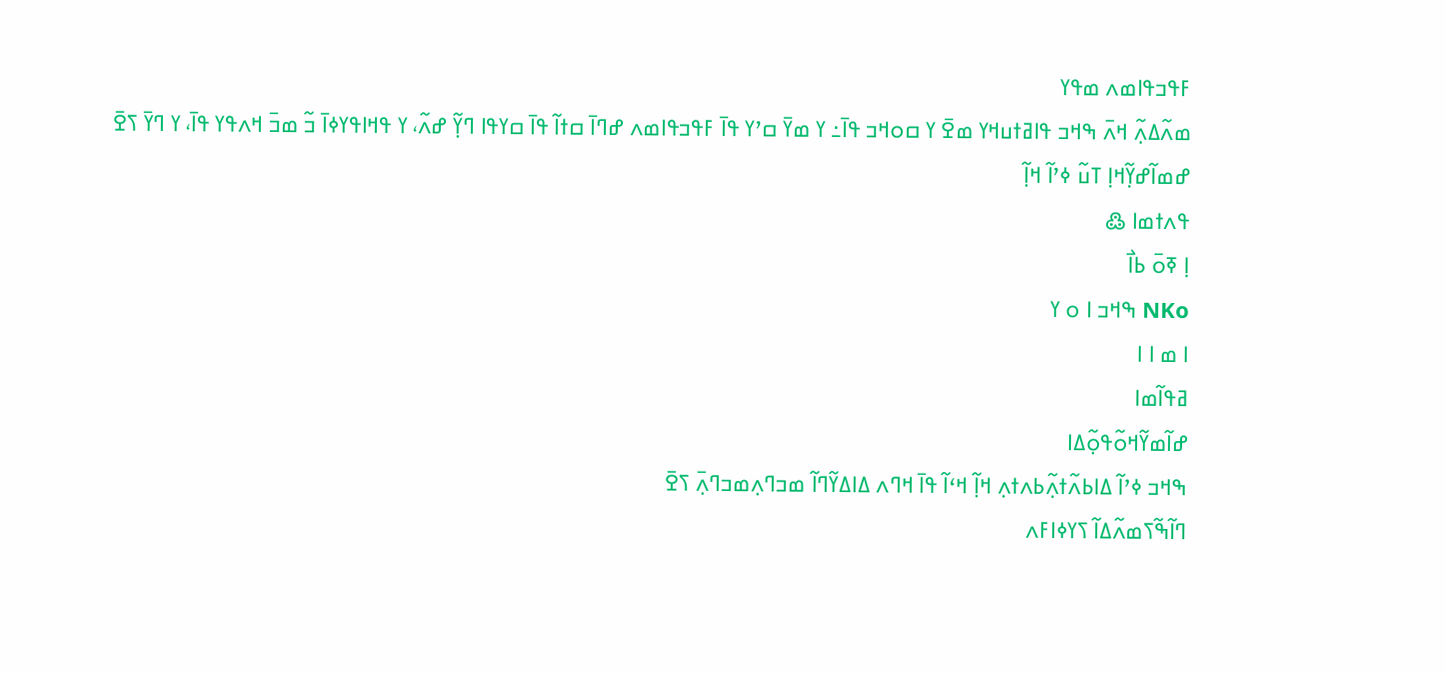ߓߟߏߟߊߘߍ ߘߟߌ
ߘߍ߬ߡߍ߲߬ ߞߍ߫ ߒߞߏ ߟߊߥߙߎߞߌ ߘߐ߫ ߌ ߛߋߞߏ ߟߊ߫߸ ߌ ߘߌ߫ ߛߴߌ ߟߊ߫ ߓߟߏߟߊߘߍ ߝߣߊ߫ ߛߙߊ߬ ߟߊ߫ ߛߌߟߊ ߣߌ߲߬ ߝߍ߬، ߌ ߟߞߊߟߌߦߊ߫ ߏ߬ ߘߏ߫ ߞߍߟߌ ߟߊ߫، ߌ ߣߌ߫ ߖߐ߫
ߝߘߊ߬ߝߌ߲߬ߞߊ߲ ߠߎ߬ ߦߴߊ߬ ߞߊ߲߬
ߟߍߙߘߊ ߷
ߊ߲ ߧߋ߫ ߕߊ߯
NKo ߒߞߏ ߊ ߋ ߌ
ߊ ߘ ߊ ߊ
ߥߟߊ߬ߘߊ
ߝߊ߬ߘߌ߬ߞߋ߬ߟߋ߲߬ߡߊ
ߒߞߏ ߦߴߊ߬ ߡߊߕߍ߬ߙߍ߲߬ߕߍߙߍ߲ ߞߊ߲߬ ߞߵߊ߬ ߟߊ߫ ߞߣߍ ߡߊߡߌ߬ߣߊ߬ ߘߏߣߍ߲ߘߏߣߍ߲߫ ߖߐ߫
ߣߊ߬ߒ߬ߖߘߍ߬ߡߊ߬ ߖߌߦߊߓߍ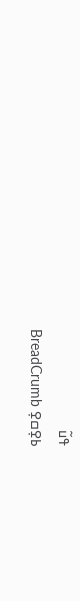ߟߎ߬
ߕߐ߲ߛߐ߲ BreadCrumb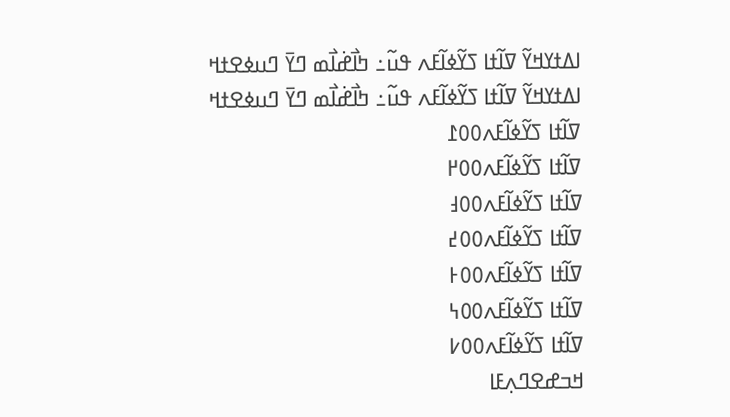ߊߡߙߌߞߌ߬ ߜߊ߬ߙߊ ߖߌ߬ߦߊ߬ߓߍ ߟߎ߬߸ ߤߊ߯ߝ߭ߊ߯ߘ ߣߌ߫ ߣߎߦߐߙߞ
ߊߡߙߌߞߌ߬ ߜߊ߬ߙߊ ߖߌ߬ߦߊ߬ߓߍ ߟߎ߬߸ ߤߊ߯ߝ߭ߊ߯ߘ ߣߌ߫ ߣߎߦߐߙߞ
ߜߊ߬ߙߊ ߖߌ߬ߦߊ߬ߓߍ߀߀߁
ߜߊ߬ߙߊ ߖߌ߬ߦߊ߬ߓߍ߀߀߂
ߜߊ߬ߙߊ ߖߌ߬ߦߊ߬ߓߍ߀߀߃
ߜߊ߬ߙߊ ߖߌ߬ߦߊ߬ߓߍ߀߀߄
ߜߊ߬ߙߊ ߖߌ߬ߦߊ߬ߓߍ߀߀߅
ߜߊ߬ߙߊ ߖߌ߬ߦߊ߬ߓߍ߀߀߆
ߜߊ߬ߙߊ ߖߌ߬ߦߊ߬ߓߍ߀߀߇
ߞߏߝߐߣߍ߲ߓߊ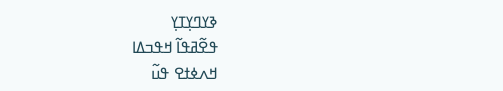ߢߌߣߌ߲ߠߌ߲
ߟߐ߬ߥߟߊ߬ ߞߟߏߡߊ
ߞߍߦߙߐ ߟߎ߬